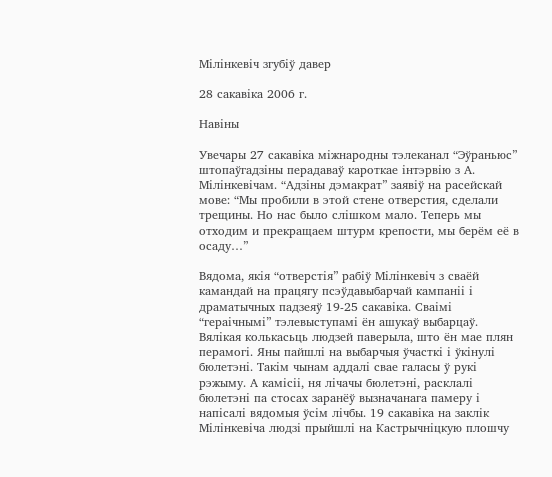Мілінкевіч згубіў давер

28 сакавіка 2006 г.

Навіны

Увечары 27 сакавіка міжнародны тэлеканал “Эўраньюс” штопаўгадзіны перадаваў кароткае інтэрвію з А. Мілінкевічам. “Адзіны дэмакрат” заявіў на расейскай мове: “Мы пробили в этой стене отверстия, сделали трещины. Но нас было слішком мало. Теперь мы отходим и прекращаем штурм крепости, мы берём её в осаду…”

Вядома, якія “отверстія” рабіў Мілінкевіч з сваёй камандай на працягу псэўдавыбарчай кампаніі і драматычных падзеяў 19-25 сакавіка. Сваімі “гераічнымі” тэлевыступамі ён ашукаў выбарцаў. Вялікая колькасьць людзей паверыла, што ён мае плян перамогі. Яны пайшлі на выбарчыя ўчасткі і ўкінулі бюлетэні. Такім чынам аддалі свае галасы ў рукі рэжыму. А камісіі, ня лічачы бюлетэні, расклалі бюлетэні па стосах заранёў вызначанага памеру і напісалі вядомыя ўсім лічбы. 19 сакавіка на заклік Мілінкевіча людзі прыйшлі на Кастрычніцкую плошчу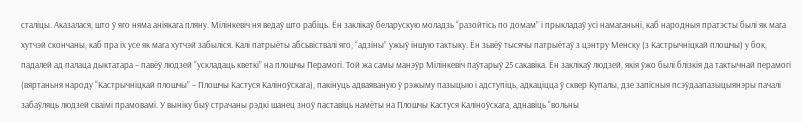сталіцы. Аказалася, што ў яго няма аніякага пляну. Мілінкевіч ня ведаў што рабіць. Ён заклікаў беларускую моладзь “разойтісь по домам” і прыкладаў усі намаганьні, каб народныя пратэсты былі як мага хутчэй скончаны, каб пра іх усе як мага хутчэй забыліся. Калі патрыёты абсьвіствалі яго, “адзіны” ужыў іншую тактыку. Ён зьвёў тысячы патрыётаў з цэнтру Менску (з Кастрычніцкай плошчы) у бок, падалей ад палаца дыктатара – павёў людзей “ускладаць кветкі” на плошчы Перамогі. Той жа самы манэўр Мілінкевіч паўтарыў 25 сакавіка. Ён заклікаў людзей, якія ўжо былі блізкія да тактычнай перамогі (вяртаньня народу “Кастрычніцкай плошчы” – Плошчы Кастуся Каліноўскага), пакінуць адваяваную ў рэжыму пазыцыю і адступіць, адкаціцца ў сквер Купалы, дзе запісныя псэўдаапазыцыянэры пачалі забаўляць людзей сваімі прамовамі. У выніку быў страчаны рэдкі шанец зноў паставіць намёты на Плошчы Кастуся Каліноўскага, аднавіць “вольны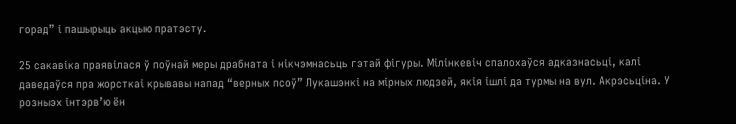горад” і пашырыць акцыю пратэсту.

25 сакавіка праявілася ў поўнай меры драбната і нікчэмнасьць гэтай фігуры. Мілінкевіч спалохаўся адказнасьці, калі даведаўся пра жорсткаі крывавы напад “верных псоў” Лукашэнкі на мірных людзей, якія ішлі да турмы на вул. Акрэсьціна. У розныэх інтэрв’ю ён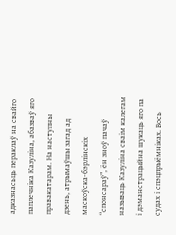адказнасьць пераклаў на свайго паплечніка Казуліна, абазваў яго правакатарам. На наступны дзень, атрымаўшы загад ад маскоўска-бэрлінскіх “спонсараў”, ён зноў пачаў называць Казуліна сваім калегам і дэманстрацыйна шукаць яго па судах і спэцпрыёмніках. Вось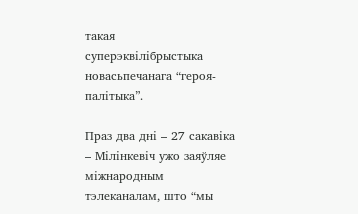такая суперэквілібрыстыка новасьпечанага “героя-палітыка”.

Праз два дні – 27 сакавіка – Мілінкевіч ужо заяўляе міжнародным тэлеканалам, што “мы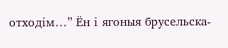отходім…” Ён і ягоныя брусельска-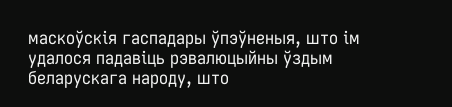маскоўскія гаспадары ўпэўненыя, што ім удалося падавіць рэвалюцыйны ўздым беларускага народу, што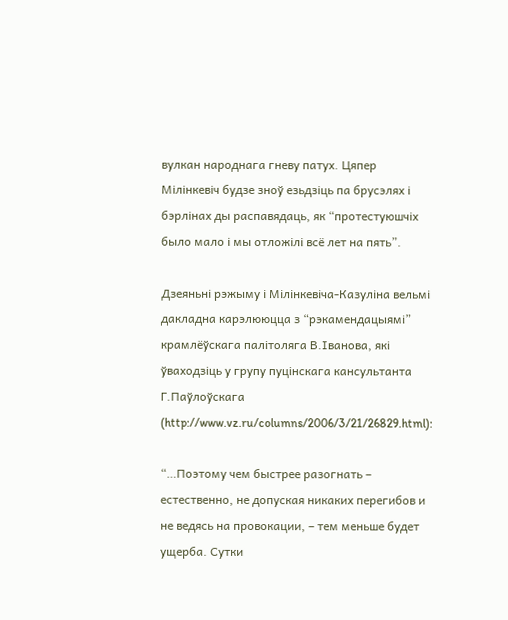вулкан народнага гневу патух. Цяпер Мілінкевіч будзе зноў езьдзіць па брусэлях і бэрлінах ды распавядаць, як “протестуюшчіх было мало і мы отложілі всё лет на пять”.

Дзеяньні рэжыму і Мілінкевіча-Казуліна вельмі дакладна карэлююцца з “рэкамендацыямі” крамлёўскага палітоляга В.Іванова, які ўваходзіць у групу пуцінскага кансультанта Г.Паўлоўскага (http://www.vz.ru/columns/2006/3/21/26829.html):

“…Поэтому чем быстрее разогнать – естественно, не допуская никаких перегибов и не ведясь на провокации, – тем меньше будет ущерба. Сутки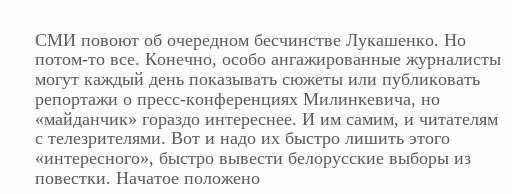СМИ повоют об очередном бесчинстве Лукашенко. Но потом-то все. Конечно, особо ангажированные журналисты могут каждый день показывать сюжеты или публиковать репортажи о пресс-конференциях Милинкевича, но «майданчик» гораздо интереснее. И им самим, и читателям с телезрителями. Вот и надо их быстро лишить этого «интересного», быстро вывести белорусские выборы из повестки. Начатое положено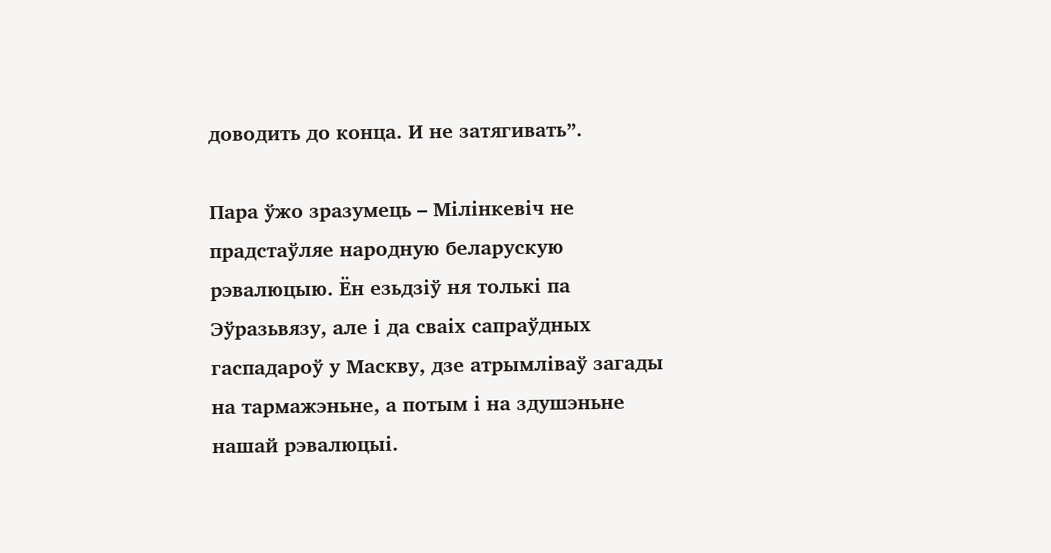доводить до конца. И не затягивать”.

Пара ўжо зразумець – Мілінкевіч не прадстаўляе народную беларускую рэвалюцыю. Ён езьдзіў ня толькі па Эўразьвязу, але і да сваіх сапраўдных гаспадароў у Маскву, дзе атрымліваў загады на тармажэньне, а потым і на здушэньне нашай рэвалюцыі.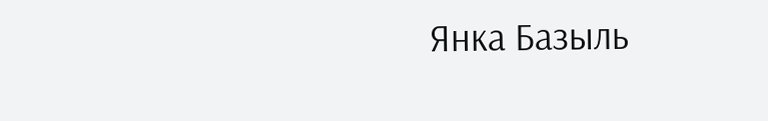Янка Базыль